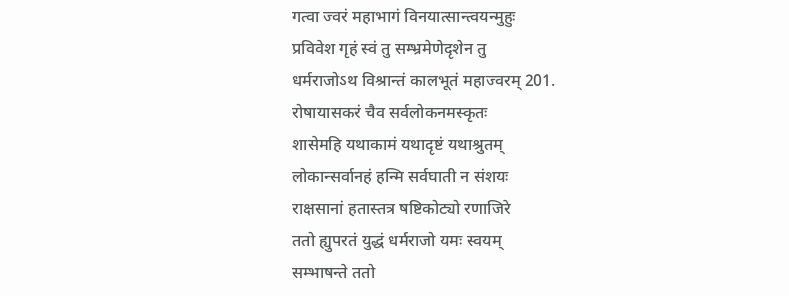गत्वा ज्वरं महाभागं विनयात्सान्त्वयन्मुहुः
प्रविवेश गृहं स्वं तु सम्भ्रमेणेदृशेन तु
धर्मराजोऽथ विश्रान्तं कालभूतं महाज्वरम् 201.
रोषायासकरं चैव सर्वलोकनमस्कृतः
शासेमहि यथाकामं यथादृष्टं यथाश्रुतम्
लोकान्सर्वानहं हन्मि सर्वघाती न संशयः
राक्षसानां हतास्तत्र षष्टिकोट्यो रणाजिरे
ततो ह्युपरतं युद्धं धर्मराजो यमः स्वयम्
सम्भाषन्ते ततो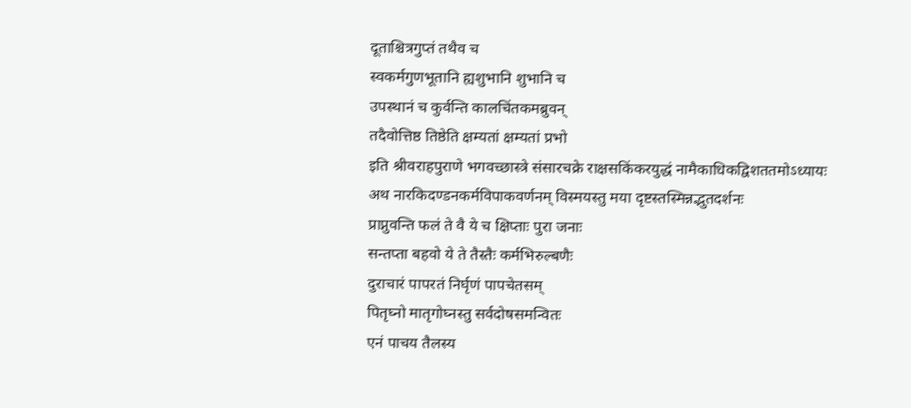दूताश्चित्रगुप्तं तथैव च
स्वकर्मगुणभूतानि ह्यशुभानि शुभानि च
उपस्थानं च कुर्वन्ति कालचिंतकमब्रुवन्
तदैवोत्तिष्ठ तिष्ठेति क्षम्यतां क्षम्यतां प्रभो
इति श्रीवराहपुराणे भगवच्छास्त्रे संसारचक्रे राक्षसकिंकरयुद्धं नामैकाधिकद्विशततमोऽध्यायः
अथ नारकिदण्डनकर्मविपाकवर्णनम् विस्मयस्तु मया दृष्टस्तस्मिन्नद्भुतदर्शनः
प्राप्नुवन्ति फलं ते वै ये च क्षिप्ताः पुरा जनाः
सन्तप्ता बहवो ये ते तैस्तैः कर्मभिरुल्बणैः
दुराचारं पापरतं निर्घृणं पापचेतसम्
पितृघ्नो मातृगोघ्नस्तु सर्वदोषसमन्वितः
एनं पाचय तैलस्य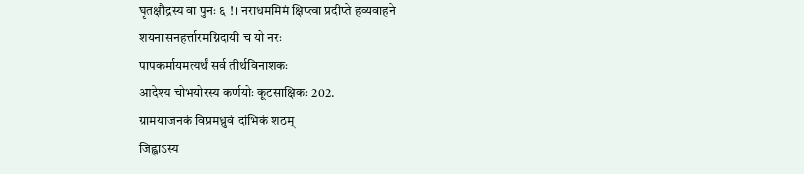घृतक्षौद्रस्य वा पुनः ६ !। नराधममिमं क्षिप्त्वा प्रदीप्ते हव्यवाहने
शयनासनहर्त्तारमग्निदायी च यो नरः
पापकर्मायमत्यर्थं सर्व तीर्थविनाशकः
आदेश्य चोभयोरस्य कर्णयोः कूटसाक्षिकः 202.
ग्रामयाजनकं विप्रमध्रुवं दांभिकं शठम्
जिह्वाऽस्य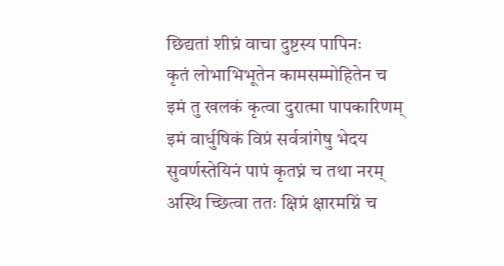छिद्यतां शीघ्रं वाचा दुष्टस्य पापिनः
कृतं लोभाभिभूतेन कामसम्मोहितेन च
इमं तु खलकं कृत्वा दुरात्मा पापकारिणम्
इमं वार्धुषिकं विप्रं सर्वत्रांगेषु भेदय
सुवर्णस्तेयिनं पापं कृतघ्नं च तथा नरम्
अस्थि च्छित्वा ततः क्षिप्रं क्षारमग्निं च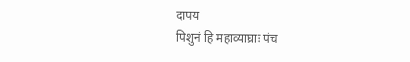दापय
पिशुनं हि महाव्याघ्राः पंच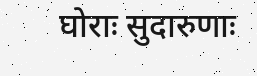घोराः सुदारुणाः